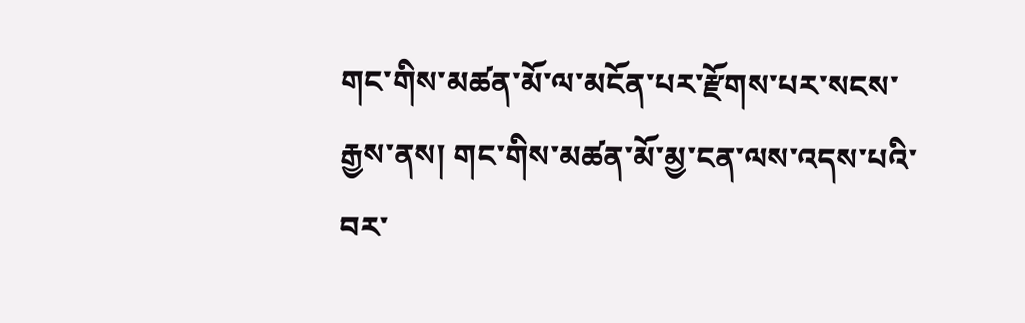གང་གིས་མཚན་མོ་ལ་མངོན་པར་རྫོགས་པར་སངས་རྒྱས་ནས། གང་གིས་མཚན་མོ་མྱ་ངན་ལས་འདས་པའི་བར་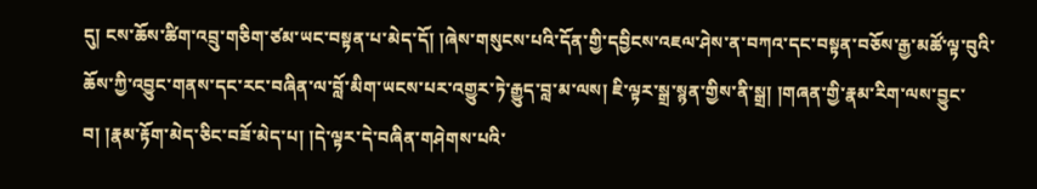དུ། ངས་ཆོས་ཚིག་འབྲུ་གཅིག་ཙམ་ཡང་བསྟན་པ་མེད་དོ། །ཞེས་གསུངས་པའི་དོན་གྱི་དབྱིངས་འཇལ་ཤེས་ན་བཀའ་དང་བསྟན་བཅོས་རྒྱ་མཚོ་ལྟ་བུའི་ཆོས་ཀྱི་འབྱུང་གནས་དང་རང་བཞིན་ལ་བློ་མིག་ཡངས་པར་འགྱུར་ཏེ་རྒྱུད་བླ་མ་ལས། ཇི་ལྟར་སྒྲ་སྙན་གྱིས་ནི་སྒྲ། །གཞན་གྱི་རྣམ་རིག་ལས་བྱུང་བ། །རྣམ་རྟོག་མེད་ཅིང་བཟོ་མེད་པ། །དེ་ལྟར་དེ་བཞིན་གཤེགས་པའི་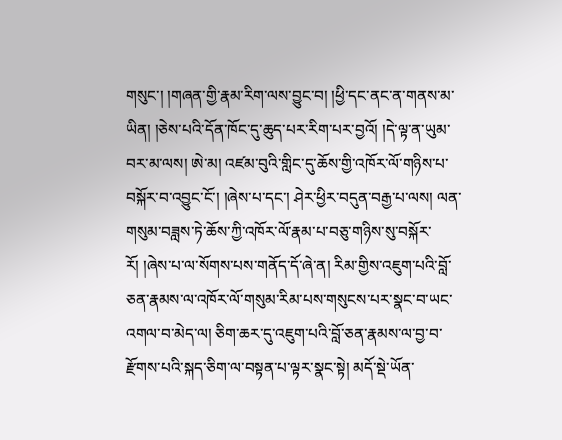གསུང་། །གཞན་གྱི་རྣམ་རིག་ལས་བྱུང་བ། །ཕྱི་དང་ནང་ན་གནས་མ་ཡིན། །ཅེས་པའི་དོན་ཁོང་དུ་ཆུད་པར་རིག་པར་བྱའོ། །དེ་ལྟ་ན་ཡུམ་བར་མ་ལས། ཨེ་མ། འཛམ་བུའི་གླིང་དུ་ཆོས་གྱི་འཁོར་ལོ་གཉིས་པ་བསྐོར་བ་འབྱུང་ངོ་། །ཞེས་པ་དང་། ཤེར་ཕྱིར་བདུན་བརྒྱ་པ་ལས། ལན་གསུམ་བཟླས་ཏེ་ཆོས་ཀྱི་འཁོར་ལོ་རྣམ་པ་བཅུ་གཉིས་སུ་བསྐོར་རོ། །ཞེས་པ་ལ་སོགས་པས་གནོད་དོ་ཞེ་ན། རིམ་གྱིས་འཇུག་པའི་བློ་ཅན་རྣམས་ལ་འཁོར་ལོ་གསུམ་རིམ་པས་གསུངས་པར་སྣང་བ་ཡང་འགལ་བ་མེད་ལ། ཅིག་ཆར་དུ་འཇུག་པའི་བློ་ཅན་རྣམས་ལ་བྱ་བ་རྫོགས་པའི་སྐད་ཅིག་ལ་བསྟན་པ་ལྟར་སྣང་སྟེ། མདོ་སྡེ་ཡོན་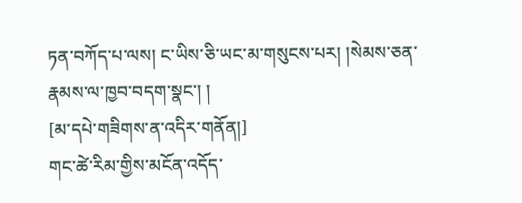ཏན་བཀོད་པ་ལས། ང་ཡིས་ཅི་ཡང་མ་གསུངས་པར། །སེམས་ཅན་རྣམས་ལ་ཁྱབ་བདག་སྣང་། །
[མ་དཔེ་གཟིགས་ན་འདིར་གནོན།]
གང་ཚེ་རིམ་གྱིས་མངོན་འདོད་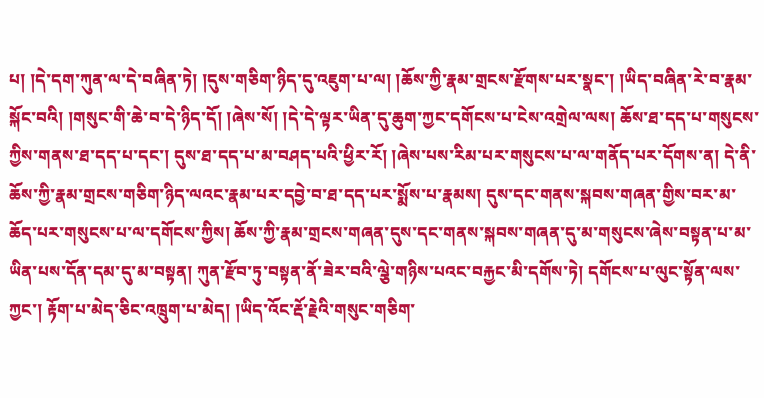པ། །དེ་དག་ཀུན་ལ་དེ་བཞིན་ཏེ། །དུས་གཅིག་ཉིད་དུ་འཇུག་པ་ལ། །ཆོས་ཀྱི་རྣམ་གྲངས་རྫོགས་པར་སྣང་། །ཡིད་བཞིན་རེ་བ་རྣམ་སྐོང་བའི། །གསུང་གི་ཆེ་བ་དེ་ཉིད་དོ། །ཞེས་སོ། །དེ་དེ་ལྟར་ཡིན་དུ་ཆུག་ཀྱང་དགོངས་པ་ངེས་འགྲེལ་ལས། ཆོས་ཐ་དད་པ་གསུངས་ཀྱིས་གནས་ཐ་དད་པ་དང་། དུས་ཐ་དད་པ་མ་བཤད་པའི་ཕྱིར་རོ། །ཞེས་པས་རིམ་པར་གསུངས་པ་ལ་གནོད་པར་དོགས་ན། དེ་ནི་ཆོས་ཀྱི་རྣམ་གྲངས་གཅིག་ཉིད་ལའང་རྣམ་པར་དབྱེ་བ་ཐ་དད་པར་སྨོས་པ་རྣམས། དུས་དང་གནས་སྐབས་གཞན་གྱིས་བར་མ་ཆོད་པར་གསུངས་པ་ལ་དགོངས་ཀྱིས། ཆོས་ཀྱི་རྣམ་གྲངས་གཞན་དུས་དང་གནས་སྐབས་གཞན་དུ་མ་གསུངས་ཞེས་བསྟན་པ་མ་ཡིན་པས་དོན་དམ་དུ་མ་བསྟན། ཀུན་རྫོབ་ཏུ་བསྟན་ནོ་ཟེར་བའི་ལྕེ་གཉིས་པའང་བརྐྱང་མི་དགོས་ཏེ། དགོངས་པ་ལུང་སྟོན་ལས་ཀྱང་། རྟོག་པ་མེད་ཅིང་འཁྲུག་པ་མེད། །ཡིད་འོང་རྡོ་རྗེའི་གསུང་གཅིག་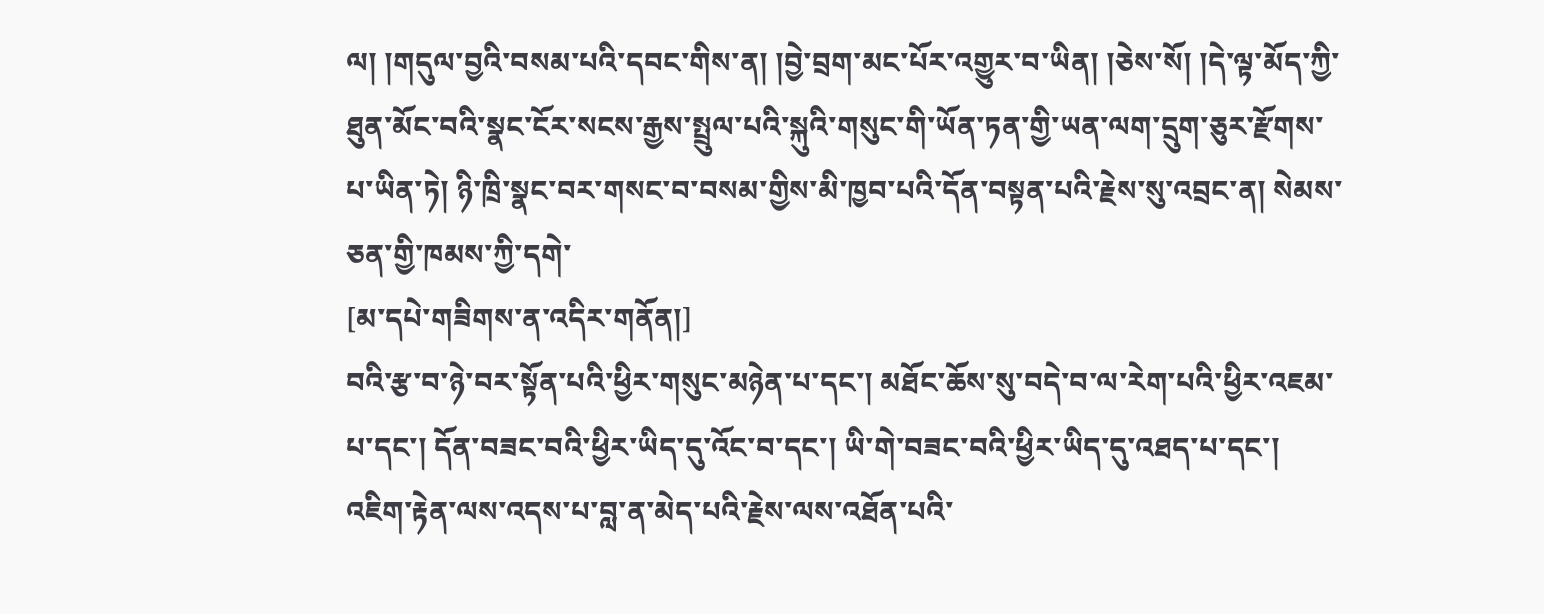ལ། །གདུལ་བྱའི་བསམ་པའི་དབང་གིས་ན། །བྱེ་བྲག་མང་པོར་འགྱུར་བ་ཡིན། །ཅེས་སོ། །དེ་ལྟ་མོད་ཀྱི་ཐུན་མོང་བའི་སྣང་ངོར་སངས་རྒྱས་སྤྲུལ་པའི་སྐུའི་གསུང་གི་ཡོན་ཏན་གྱི་ཡན་ལག་དྲུག་ཅུར་རྫོགས་པ་ཡིན་ཏེ། ཉི་ཁྲི་སྣང་བར་གསང་བ་བསམ་གྱིས་མི་ཁྱབ་པའི་དོན་བསྟན་པའི་རྗེས་སུ་འབྲང་ན། སེམས་ཅན་གྱི་ཁམས་ཀྱི་དགེ་
[མ་དཔེ་གཟིགས་ན་འདིར་གནོན།]
བའི་རྩ་བ་ཉེ་བར་སྟོན་པའི་ཕྱིར་གསུང་མཉེན་པ་དང་། མཐོང་ཆོས་སུ་བདེ་བ་ལ་རེག་པའི་ཕྱིར་འཇམ་པ་དང་། དོན་བཟང་བའི་ཕྱིར་ཡིད་དུ་འོང་བ་དང་། ཡི་གེ་བཟང་བའི་ཕྱིར་ཡིད་དུ་འཐད་པ་དང་། འཇིག་རྟེན་ལས་འདས་པ་བླ་ན་མེད་པའི་རྗེས་ལས་འཐོན་པའི་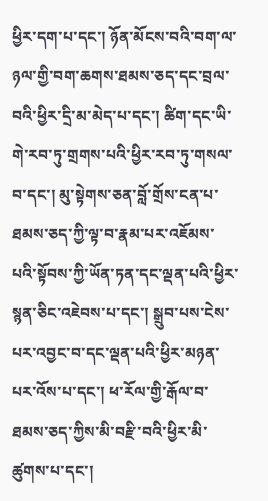ཕྱིར་དག་པ་དང་། ཉོན་མོངས་བའི་བག་ལ་ཉལ་གྱི་བག་ཆགས་ཐམས་ཅད་དང་བྲལ་བའི་ཕྱིར་དྲི་མ་མེད་པ་དང་། ཚིག་དང་ཡི་གེ་རབ་ཏུ་གྲགས་པའི་ཕྱིར་རབ་ཏུ་གསལ་བ་དང་། མུ་སྟེགས་ཅན་བློ་གྲོས་ངན་པ་ཐམས་ཅད་ཀྱི་ལྟ་བ་རྣམ་པར་འཇོམས་པའི་སྟོབས་ཀྱི་ཡོན་ཏན་དང་ལྡན་པའི་ཕྱིར་སྙན་ཅིང་འཇེབས་པ་དང་། སྒྲུབ་པས་ངེས་པར་འབྱང་བ་དང་ལྡན་པའི་ཕྱིར་མཉན་པར་འོས་པ་དང་། ཕ་རོལ་གྱི་རྒོལ་བ་ཐམས་ཅད་ཀྱིས་མི་བརྫི་བའི་ཕྱིར་མི་ཚུགས་པ་དང་།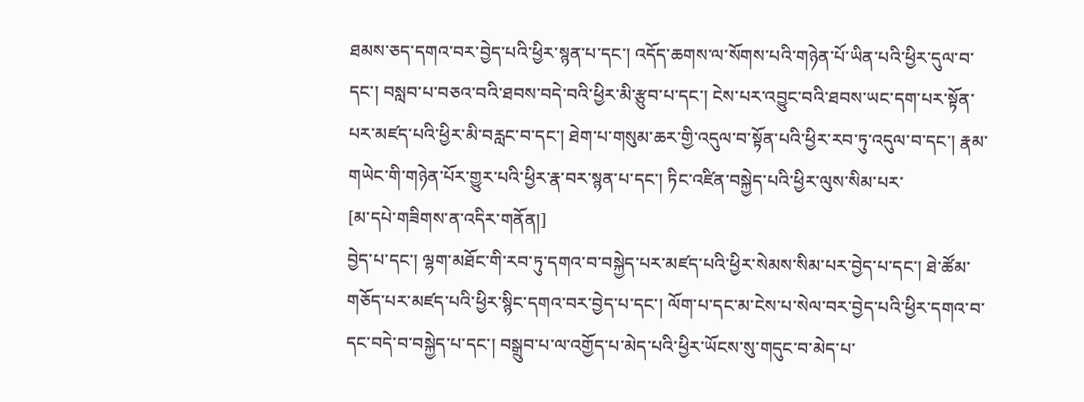ཐམས་ཅད་དགའ་བར་བྱེད་པའི་ཕྱིར་སྙན་པ་དང་། འདོད་ཆགས་ལ་སོགས་པའི་གཉེན་པོ་ཡིན་པའི་ཕྱིར་དུལ་བ་དང་། བསླབ་པ་བཅའ་བའི་ཐབས་བདེ་བའི་ཕྱིར་མི་རྩུབ་པ་དང་། ངེས་པར་འབྱུང་བའི་ཐབས་ཡང་དག་པར་སྟོན་པར་མཛད་པའི་ཕྱིར་མི་བརླང་བ་དང་། ཐེག་པ་གསུམ་ཆར་གྱི་འདུལ་བ་སྟོན་པའི་ཕྱིར་རབ་ཏུ་འདུལ་བ་དང་། རྣམ་གཡེང་གི་གཉེན་པོར་གྱུར་པའི་ཕྱིར་རྣ་བར་སྙན་པ་དང་། ཏིང་འཛིན་བསྐྱེད་པའི་ཕྱིར་ལུས་སིམ་པར་
[མ་དཔེ་གཟིགས་ན་འདིར་གནོན།]
བྱེད་པ་དང་། ལྷག་མཐོང་གི་རབ་ཏུ་དགའ་བ་བསྐྱེད་པར་མཛད་པའི་ཕྱིར་སེམས་སིམ་པར་བྱེད་པ་དང་། ཐེ་ཚོམ་གཅོད་པར་མཛད་པའི་ཕྱིར་སྙིང་དགའ་བར་བྱེད་པ་དང་། ལོག་པ་དང་མ་ངེས་པ་སེལ་བར་བྱེད་པའི་ཕྱིར་དགའ་བ་དང་བདེ་བ་བསྐྱེད་པ་དང་། བསྒྲུབ་པ་ལ་འགྱོད་པ་མེད་པའི་ཕྱིར་ཡོངས་སུ་གདུང་བ་མེད་པ་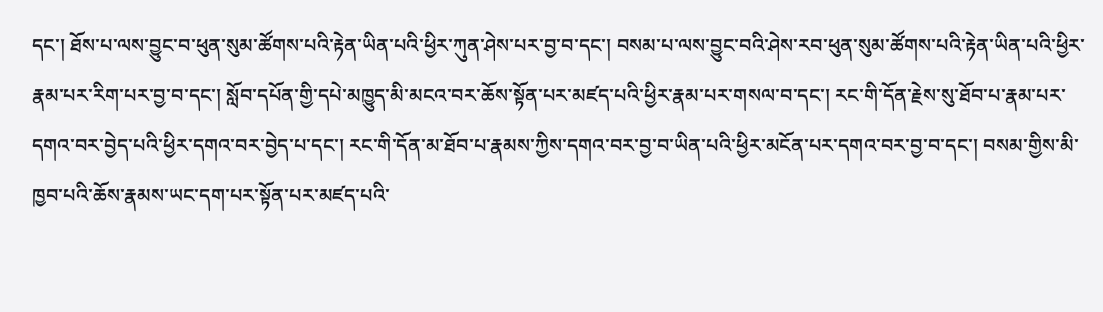དང་། ཐོས་པ་ལས་བྱུང་བ་ཕུན་སུམ་ཚོགས་པའི་རྟེན་ཡིན་པའི་ཕྱིར་ཀུན་ཤེས་པར་བྱ་བ་དང་། བསམ་པ་ལས་བྱུང་བའི་ཤེས་རབ་ཕུན་སུམ་ཚོགས་པའི་རྟེན་ཡིན་པའི་ཕྱིར་རྣམ་པར་རིག་པར་བྱ་བ་དང་། སློབ་དཔོན་གྱི་དཔེ་མཁྱུད་མི་མངའ་བར་ཆོས་སྟོན་པར་མཛད་པའི་ཕྱིར་རྣམ་པར་གསལ་བ་དང་། རང་གི་དོན་རྗེས་སུ་ཐོབ་པ་རྣམ་པར་དགའ་བར་བྱེད་པའི་ཕྱིར་དགའ་བར་བྱེད་པ་དང་། རང་གི་དོན་མ་ཐོབ་པ་རྣམས་ཀྱིས་དགའ་བར་བྱ་བ་ཡིན་པའི་ཕྱིར་མངོན་པར་དགའ་བར་བྱ་བ་དང་། བསམ་གྱིས་མི་ཁྱབ་པའི་ཆོས་རྣམས་ཡང་དག་པར་སྟོན་པར་མཛད་པའི་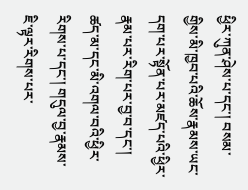ཕྱིར་ཀུན་ཤེས་པ་དང་། བསམ་གྱིས་མི་ཁྱབ་པའི་ཆོས་རྣམས་ཡང་དག་པར་སྟོན་པར་མཛད་པའི་ཕྱིར་རྣམ་པར་རིག་པར་བྱ་བ་དང་། ཚད་མ་དང་མི་འགལ་བའི་ཕྱིར་རིགས་པ་དང་། གདུལ་བྱ་རྣམས་ཇི་ལྟར་རིགས་པར་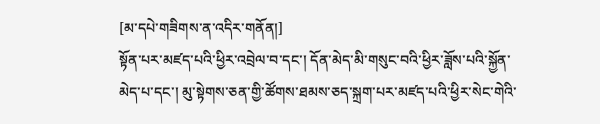[མ་དཔེ་གཟིགས་ན་འདིར་གནོན།]
སྟོན་པར་མཛད་པའི་ཕྱིར་འབྲེལ་བ་དང་། དོན་མེད་མི་གསུང་བའི་ཕྱིར་ཟློས་པའི་སྐྱོན་མེད་པ་དང་། མུ་སྟེགས་ཅན་གྱི་ཚོགས་ཐམས་ཅད་སྐྲག་པར་མཛད་པའི་ཕྱིར་སེང་གེའི་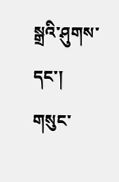སྒྲའི་ཤུགས་དང་། གསུང་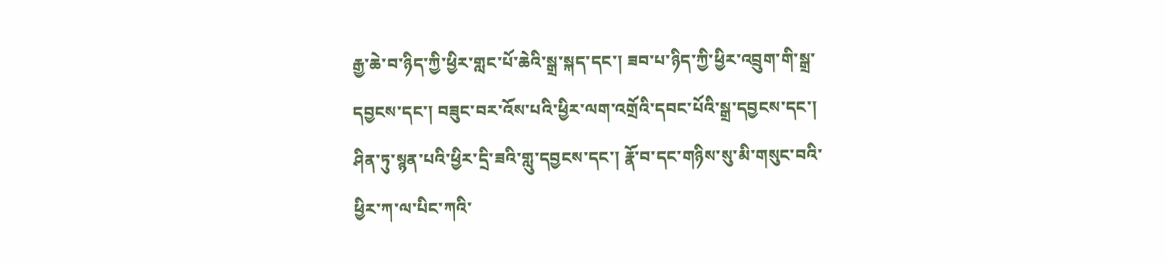རྒྱ་ཆེ་བ་ཉིད་ཀྱི་ཕྱིར་གླང་པོ་ཆེའི་སྒྲ་སྐད་དང་། ཟབ་པ་ཉིད་ཀྱི་ཕྱིར་འབྲུག་གི་སྒྲ་དབྱངས་དང་། བཟུང་བར་འོས་པའི་ཕྱིར་ལག་འགྲོའི་དབང་པོའི་སྒྲ་དབྱངས་དང་། ཤིན་ཏུ་སྙན་པའི་ཕྱིར་དྲི་ཟའི་གླུ་དབྱངས་དང་། རྣོ་བ་དང་གཉིས་སུ་མི་གསུང་བའི་ཕྱིར་ཀ་ལ་པིང་ཀའི་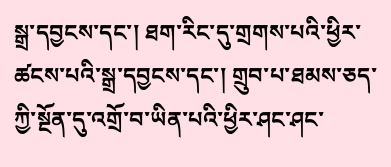སྒྲ་དབྱངས་དང་། ཐག་རིང་དུ་གྲགས་པའི་ཕྱིར་ཚངས་པའི་སྒྲ་དབྱངས་དང་། གྲུབ་པ་ཐམས་ཅད་ཀྱི་སྔོན་དུ་འགྲོ་བ་ཡིན་པའི་ཕྱིར་ཤང་ཤང་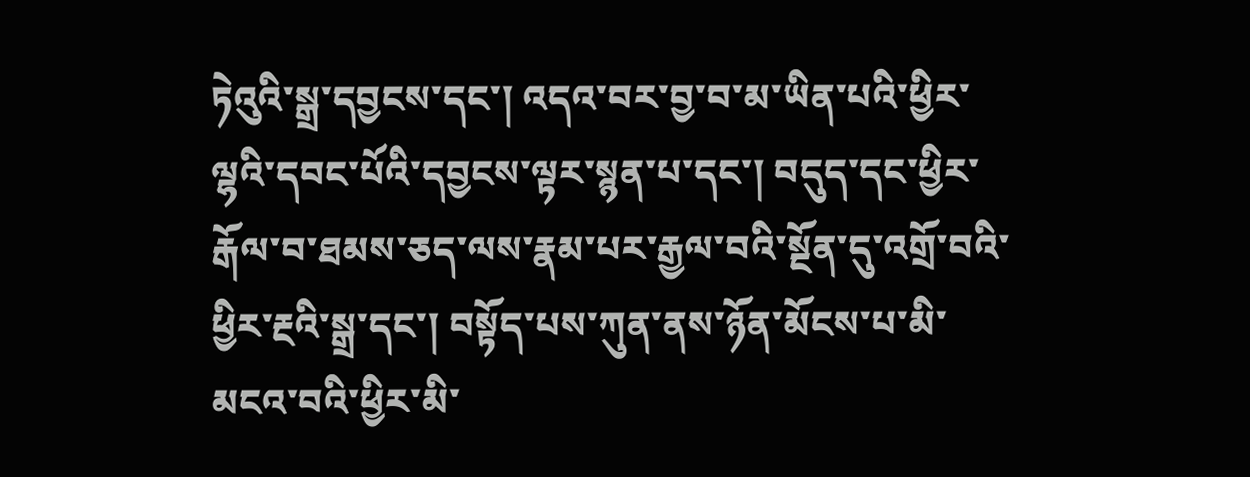ཏེའུའི་སྒྲ་དབྱངས་དང་། འདའ་བར་བྱ་བ་མ་ཡིན་པའི་ཕྱིར་ལྷའི་དབང་པོའི་དབྱངས་ལྟར་སྙན་པ་དང་། བདུད་དང་ཕྱིར་རྒོལ་བ་ཐམས་ཅད་ལས་རྣམ་པར་རྒྱལ་བའི་སྔོན་དུ་འགྲོ་བའི་ཕྱིར་རྔའི་སྒྲ་དང་། བསྟོད་པས་ཀུན་ནས་ཉོན་མོངས་པ་མི་མངའ་བའི་ཕྱིར་མི་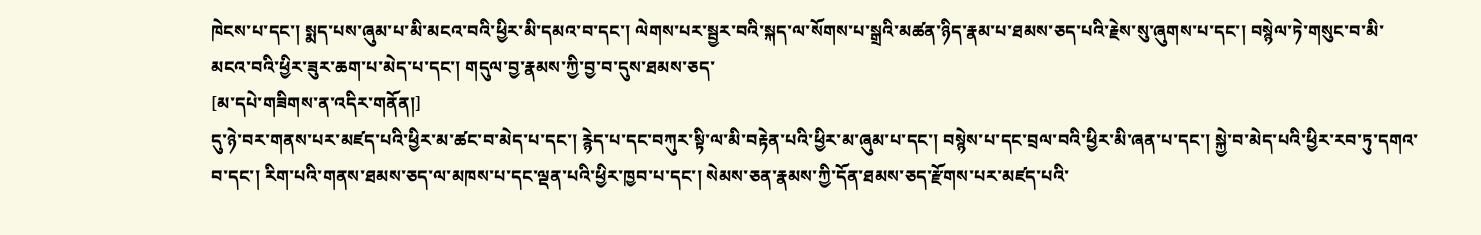ཁེངས་པ་དང་། སྨད་པས་ཞུམ་པ་མི་མངའ་བའི་ཕྱིར་མི་དམའ་བ་དང་། ལེགས་པར་སྦྱར་བའི་སྐད་ལ་སོགས་པ་སྒྲའི་མཚན་ཉིད་རྣམ་པ་ཐམས་ཅད་པའི་རྗེས་སུ་ཞུགས་པ་དང་། བསྙེལ་ཏེ་གསུང་བ་མི་མངའ་བའི་ཕྱིར་ཟུར་ཆག་པ་མེད་པ་དང་། གདུལ་བྱ་རྣམས་ཀྱི་བྱ་བ་དུས་ཐམས་ཅད་
[མ་དཔེ་གཟིགས་ན་འདིར་གནོན།]
དུ་ཉེ་བར་གནས་པར་མཛད་པའི་ཕྱིར་མ་ཚང་བ་མེད་པ་དང་། རྙེད་པ་དང་བཀུར་སྟི་ལ་མི་བརྟེན་པའི་ཕྱིར་མ་ཞུམ་པ་དང་། བསྙེས་པ་དང་བྲལ་བའི་ཕྱིར་མི་ཞན་པ་དང་། སྐྱེ་བ་མེད་པའི་ཕྱིར་རབ་ཏུ་དགའ་བ་དང་། རིག་པའི་གནས་ཐམས་ཅད་ལ་མཁས་པ་དང་ལྡན་པའི་ཕྱིར་ཁྱབ་པ་དང་། སེམས་ཅན་རྣམས་ཀྱི་དོན་ཐམས་ཅད་རྫོགས་པར་མཛད་པའི་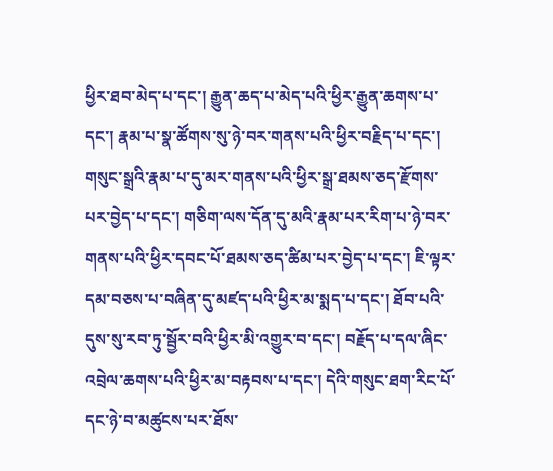ཕྱིར་ཐབ་མེད་པ་དང་། རྒྱུན་ཆད་པ་མེད་པའི་ཕྱིར་རྒྱུན་ཆགས་པ་དང་། རྣམ་པ་སྣ་ཚོགས་སུ་ཉེ་བར་གནས་པའི་ཕྱིར་བརྗིད་པ་དང་། གསུང་སྒྲའི་རྣམ་པ་དུ་མར་གནས་པའི་ཕྱིར་སྒྲ་ཐམས་ཅད་རྫོགས་པར་བྱེད་པ་དང་། གཅིག་ལས་དོན་དུ་མའི་རྣམ་པར་རིག་པ་ཉེ་བར་གནས་པའི་ཕྱིར་དབང་པོ་ཐམས་ཅད་ཚིམ་པར་བྱེད་པ་དང་། ཇི་ལྟར་དམ་བཅས་པ་བཞིན་དུ་མཛད་པའི་ཕྱིར་མ་སྨད་པ་དང་། ཐོབ་པའི་དུས་སུ་རབ་ཏུ་སྦྱོར་བའི་ཕྱིར་མི་འགྱུར་བ་དང་། བརྗོད་པ་དལ་ཞིང་འབྲེལ་ཆགས་པའི་ཕྱིར་མ་བརྟབས་པ་དང་། དེའི་གསུང་ཐག་རིང་པོ་དང་ཉེ་བ་མཚུངས་པར་ཐོས་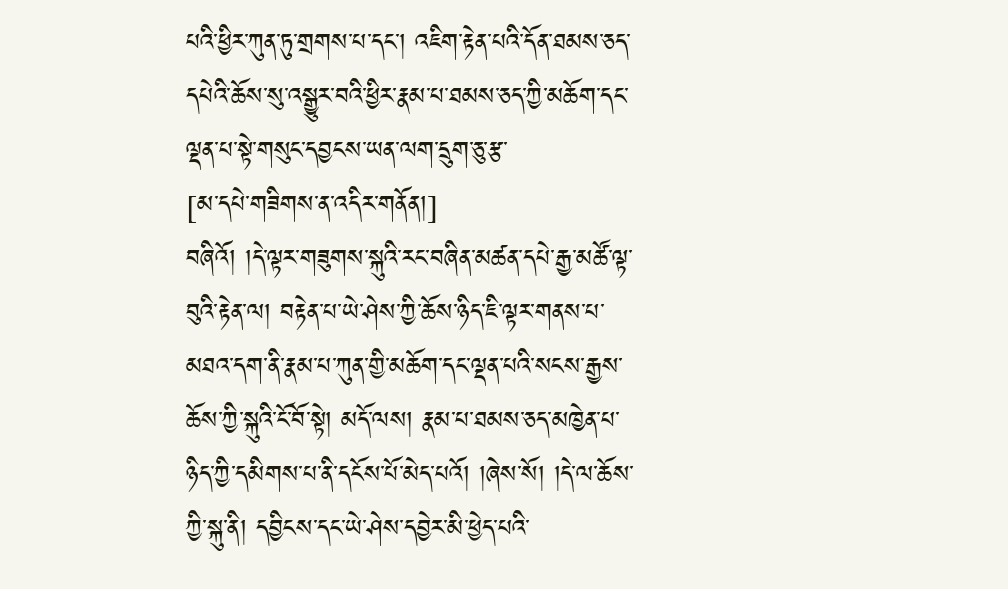པའི་ཕྱིར་ཀུན་ཏུ་གྲགས་པ་དང་། འཇིག་རྟེན་པའི་དོན་ཐམས་ཅད་དཔེའི་ཆོས་སུ་འསྒྱུར་བའི་ཕྱིར་རྣམ་པ་ཐམས་ཅད་ཀྱི་མཆོག་དང་ལྡན་པ་སྟེ་གསུང་དབྱངས་ཡན་ལག་དྲུག་ཅུ་རྩ་
[མ་དཔེ་གཟིགས་ན་འདིར་གནོན།]
བཞིའོ། །དེ་ལྟར་གཟུགས་སྐུའི་རང་བཞིན་མཚན་དཔེ་རྒྱ་མཚོ་ལྟ་བུའི་རྟེན་ལ། བརྟེན་པ་ཡེ་ཤེས་ཀྱི་ཆོས་ཉིད་ཇི་ལྟར་གནས་པ་མཐའ་དག་ནི་རྣམ་པ་ཀུན་གྱི་མཆོག་དང་ལྡན་པའི་སངས་རྒྱས་ཆོས་ཀྱི་སྐུའི་ངོ་བོ་སྟེ། མདོ་ལས། རྣམ་པ་ཐམས་ཅད་མཁྱེན་པ་ཉིད་ཀྱི་དམིགས་པ་ནི་དངོས་པོ་མེད་པའོ། །ཞེས་སོ། །དེ་ལ་ཆོས་ཀྱི་སྐུ་ནི། དབྱིངས་དང་ཡེ་ཤེས་དབྱེར་མི་ཕྱེད་པའི་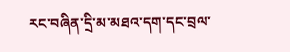རང་བཞིན་དྲི་མ་མཐའ་དག་དང་བྲལ་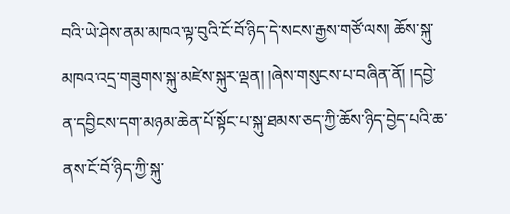བའི་ཡེ་ཤེས་ནམ་མཁའ་ལྟ་བུའི་ངོ་བོ་ཉིད་དེ་སངས་རྒྱས་གཙོ་ལས། ཆོས་སྐུ་མཁའ་འདྲ་གཟུགས་སྐུ་མཛེས་སྐུར་ལྡན། །ཞེས་གསུངས་པ་བཞིན་ནོ། །དབྱེ་ན་དབྱིངས་དག་མཉམ་ཆེན་པོ་སྟོང་པ་སྐུ་ཐམས་ཅད་ཀྱི་ཆོས་ཉིད་བྱེད་པའི་ཆ་ནས་ངོ་བོ་ཉིད་ཀྱི་སྐུ་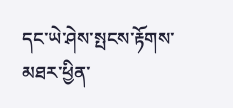དང་ཡེ་ཤེས་སྤངས་རྟོགས་མཐར་ཕྱིན་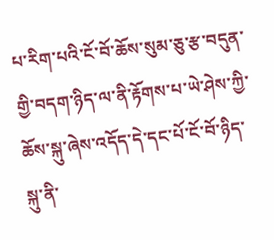པ་རིག་པའི་ངོ་བོ་ཆོས་སུམ་ཅུ་རྩ་བདུན་གྱི་བདག་ཉིད་ལ་ནི་རྟོགས་པ་ཡེ་ཤེས་ཀྱི་ཆོས་སྐུ་ཞེས་འདོད་དེ་དང་པོ་ངོ་བོ་ཉིད་སྐུ་ནི་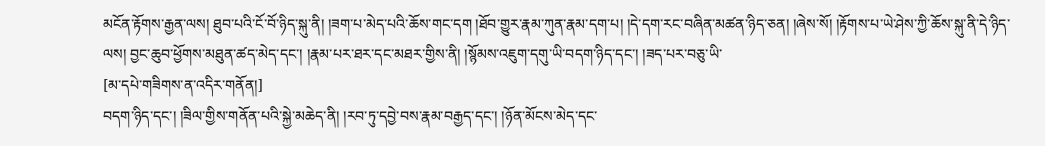མངོན་རྟོགས་རྒྱན་ལས། ཐུབ་པའི་ངོ་བོ་ཉིད་སྐུ་ནི། །ཟག་པ་མེད་པའི་ཆོས་གང་དག །ཐོབ་གྱུར་རྣམ་ཀུན་རྣམ་དག་པ། །དེ་དག་རང་བཞིན་མཚན་ཉིད་ཅན། །ཞེས་སོ། །རྟོགས་པ་ཡེ་ཤེས་ཀྱི་ཆོས་སྐུ་ནི་དེ་ཉིད་ལས། བྱང་ཆུབ་ཕྱོགས་མཐུན་ཚད་མེད་དང་། །རྣམ་པར་ཐར་དང་མཐར་གྱིས་ནི། །སྙོམས་འཇུག་དགུ་ཡི་བདག་ཉིད་དང་། །ཟད་པར་བཅུ་ཡི་
[མ་དཔེ་གཟིགས་ན་འདིར་གནོན།]
བདག་ཉིད་དང་། །ཟིལ་གྱིས་གནོན་པའི་སྐྱེ་མཆེད་ནི། །རབ་ཏུ་དབྱེ་བས་རྣམ་བརྒྱད་དང་། །ཉོན་མོངས་མེད་དང་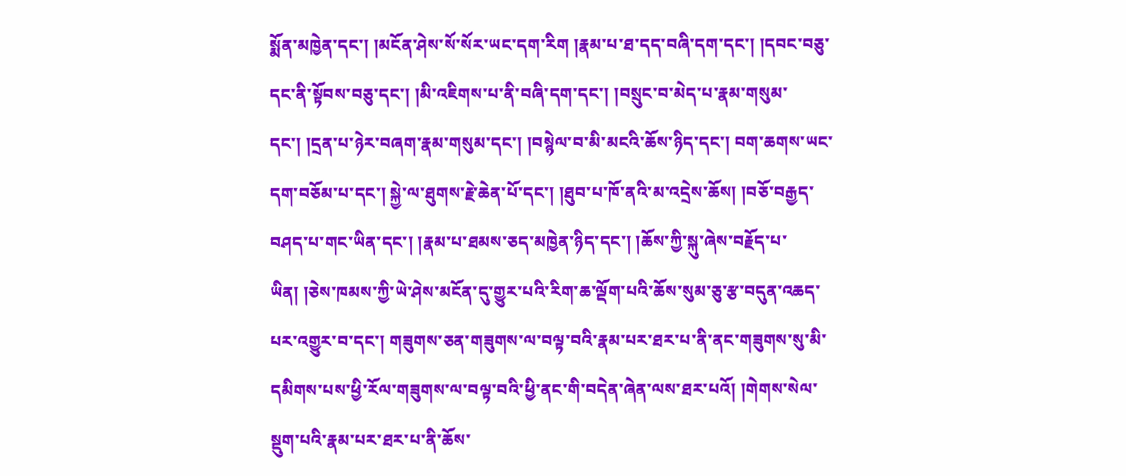སྨོན་མཁྱེན་དང་། །མངོན་ཤེས་སོ་སོར་ཡང་དག་རིག །རྣམ་པ་ཐ་དད་བཞི་དག་དང་། །དབང་བཅུ་དང་ནི་སྟོབས་བཅུ་དང་། །མི་འཇིགས་པ་ནི་བཞི་དག་དང་། །བསྲུང་བ་མེད་པ་རྣམ་གསུམ་དང་། །དྲན་པ་ཉེར་བཞག་རྣམ་གསུམ་དང་། །བསྙེལ་བ་མི་མངའི་ཆོས་ཉིད་དང་། བག་ཆགས་ཡང་དག་བཅོམ་པ་དང་། སྐྱེ་ལ་ཐུགས་རྗེ་ཆེན་པོ་དང་། །ཐུབ་པ་ཁོ་ནའི་མ་འདྲེས་ཆོས། །བཅོ་བརྒྱད་བཤད་པ་གང་ཡིན་དང་། །རྣམ་པ་ཐམས་ཅད་མཁྱེན་ཉིད་དང་། །ཆོས་ཀྱི་སྐུ་ཞེས་བརྗོད་པ་ཡིན། །ཅེས་ཁམས་ཀྱི་ཡེ་ཤེས་མངོན་དུ་གྱུར་པའི་རིག་ཆ་ལྡོག་པའི་ཆོས་སུམ་ཅུ་རྩ་བདུན་འཆད་པར་འགྱུར་བ་དང་། གཟུགས་ཅན་གཟུགས་ལ་བལྟ་བའི་རྣམ་པར་ཐར་པ་ནི་ནང་གཟུགས་སུ་མི་དམིགས་པས་ཕྱི་རོལ་གཟུགས་ལ་བལྟ་བའི་ཕྱི་ནང་གི་བདེན་ཞེན་ལས་ཐར་པའོ། །གེགས་སེལ་སྡུག་པའི་རྣམ་པར་ཐར་པ་ནི་ཆོས་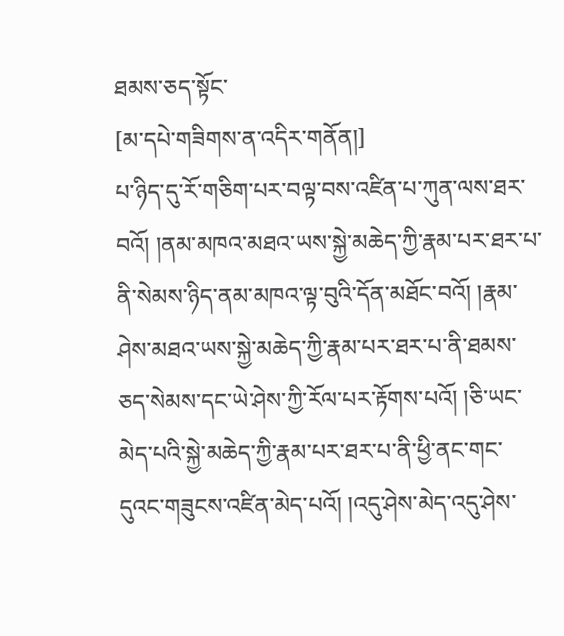ཐམས་ཅད་སྟོང་
[མ་དཔེ་གཟིགས་ན་འདིར་གནོན།]
པ་ཉིད་དུ་རོ་གཅིག་པར་བལྟ་བས་འཛིན་པ་ཀུན་ལས་ཐར་བའོ། །ནམ་མཁའ་མཐའ་ཡས་སྐྱེ་མཆེད་ཀྱི་རྣམ་པར་ཐར་པ་ནི་སེམས་ཉིད་ནམ་མཁའ་ལྟ་བུའི་དོན་མཐོང་བའོ། །རྣམ་ཤེས་མཐའ་ཡས་སྐྱེ་མཆེད་ཀྱི་རྣམ་པར་ཐར་པ་ནི་ཐམས་ཅད་སེམས་དང་ཡེ་ཤེས་ཀྱི་རོལ་པར་རྟོགས་པའོ། །ཅི་ཡང་མེད་པའི་སྐྱེ་མཆེད་ཀྱི་རྣམ་པར་ཐར་པ་ནི་ཕྱི་ནང་གང་དུའང་གཟུངས་འཛིན་མེད་པའོ། །འདུ་ཤེས་མེད་འདུ་ཤེས་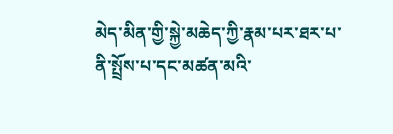མེད་མིན་གྱི་སྐྱེ་མཆེད་ཀྱི་རྣམ་པར་ཐར་པ་ནི་སྤྲོས་པ་དང་མཚན་མའི་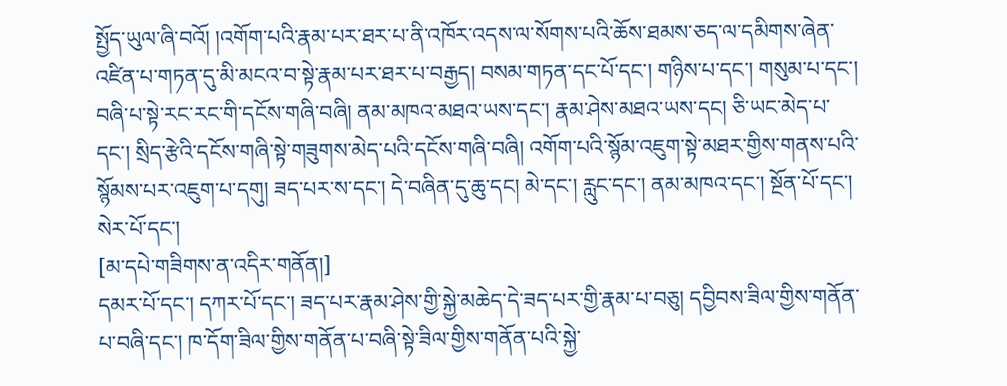སྤྱོད་ཡུལ་ཞི་བའོ། །འགོག་པའི་རྣམ་པར་ཐར་པ་ནི་འཁོར་འདས་ལ་སོགས་པའི་ཆོས་ཐམས་ཅད་ལ་དམིགས་ཞེན་འཛིན་པ་གཏན་དུ་མི་མངའ་བ་སྟེ་རྣམ་པར་ཐར་པ་བརྒྱད། བསམ་གཏན་དང་པོ་དང་། གཉིས་པ་དང་། གསུམ་པ་དང་། བཞི་པ་སྟེ་རང་རང་གི་དངོས་གཞི་བཞི། ནམ་མཁའ་མཐའ་ཡས་དང་། རྣམ་ཤེས་མཐའ་ཡས་དང། ཅི་ཡང་མེད་པ་དང་། སྲིད་རྩེའི་དངོས་གཞི་སྟེ་གཟུགས་མེད་པའི་དངོས་གཞི་བཞི། འགོག་པའི་སྙོམ་འཇུག་སྟེ་མཐར་གྱིས་གནས་པའི་སྙོམས་པར་འཇུག་པ་དགུ། ཟད་པར་ས་དང་། དེ་བཞིན་དུ་ཆུ་དང། མེ་དང་། རླུང་དང་། ནམ་མཁའ་དང་། སྔོན་པོ་དང་། སེར་པོ་དང་།
[མ་དཔེ་གཟིགས་ན་འདིར་གནོན།]
དམར་པོ་དང་། དཀར་པོ་དང་། ཟད་པར་རྣམ་ཤེས་གྱི་སྐྱེ་མཆེད་དེ་ཟད་པར་གྱི་རྣམ་པ་བཅུ། དབྱིབས་ཟིལ་གྱིས་གནོན་པ་བཞི་དང་། ཁ་དོག་ཟིལ་གྱིས་གནོན་པ་བཞི་སྟེ་ཟིལ་གྱིས་གནོན་པའི་སྐྱེ་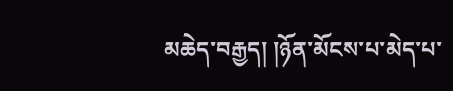མཆེད་བརྒྱད། །ཉོན་མོངས་པ་མེད་པ་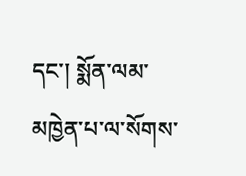དང་། སྨོན་ལམ་མཁྱེན་པ་ལ་སོགས་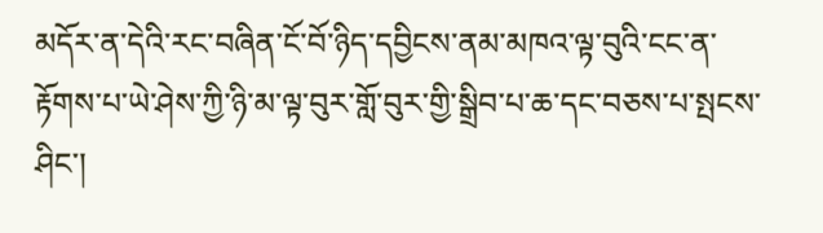མདོར་ན་དེའི་རང་བཞིན་ངོ་བོ་ཉིད་དབྱིངས་ནམ་མཁའ་ལྟ་བུའི་ངང་ན་རྟོགས་པ་ཡེ་ཤེས་ཀྱི་ཉི་མ་ལྟ་བུར་གློ་བུར་གྱི་སྒྲིབ་པ་ཆ་དང་བཅས་པ་སྤངས་ཤིང་།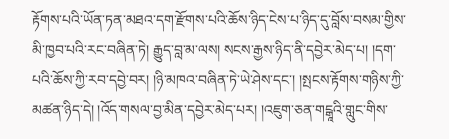རྟོགས་པའི་ཡོན་ཏན་མཐའ་དག་རྫོགས་པའི་ཆོས་ཉིད་ངེས་པ་ཉིད་དུ་བློས་བསམ་གྱིས་མི་ཁྱབ་པའི་རང་བཞིན་ཏེ། རྒྱུད་བླ་མ་ལས། སངས་རྒྱས་ཉིད་ནི་དབྱེར་མེད་པ། །དག་པའི་ཆོས་ཀྱི་རབ་དབྱེ་བར། །ཉི་མཁའ་བཞིན་ཏེ་ཡེ་ཤེས་དང་། །སྤངས་རྟོགས་གཉིས་ཀྱི་མཚན་ཉིད་དེ། །འོད་གསལ་བྱ་མིན་དབྱེར་མེད་པར། །འཇུག་ཅན་གངྒཱའི་གླུང་གིས་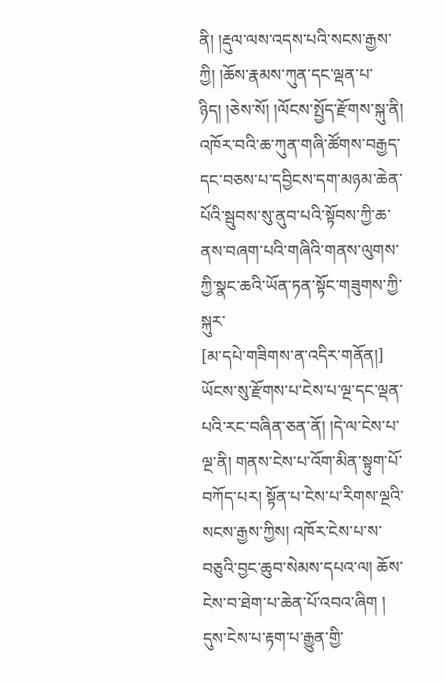ནི། །རྡུལ་ལས་འདས་པའི་སངས་རྒྱས་ཀྱི། །ཆོས་རྣམས་ཀུན་དང་ལྡན་པ་ཉིད། །ཅེས་སོ། །ལོངས་སྤྱོད་རྫོགས་སྐུ་ནི། འཁོར་བའི་ཆ་ཀུན་གཞི་ཚོགས་བརྒྱད་དང་བཅས་པ་དབྱིངས་དག་མཉམ་ཆེན་པོའི་སྦུབས་སུ་ནུབ་པའི་སྟོབས་ཀྱི་ཆ་ནས་བཞག་པའི་གཞིའི་གནས་ལུགས་ཀྱི་སྣང་ཆའི་ཡོན་ཏན་སྟོང་གཟུགས་ཀྱི་སྐུར་
[མ་དཔེ་གཟིགས་ན་འདིར་གནོན།]
ཡོངས་སུ་རྫོགས་པ་ངེས་པ་ལྔ་དང་ལྡན་པའི་རང་བཞིན་ཅན་ནོ། །དེ་ལ་ངེས་པ་ལྔ་ནི། གནས་ངེས་པ་འོག་མིན་སྟུག་པོ་བཀོད་པར། སྟོན་པ་ངེས་པ་རིགས་ལྔའི་སངས་རྒྱས་ཀྱིས། འཁོར་ངེས་པ་ས་བཅུའི་བྱང་ཆུབ་སེམས་དཔའ་ལ། ཆོས་ངེས་བ་ཐེག་པ་ཆེན་པོ་འབའ་ཞིག ། དུས་ངེས་པ་རྟག་པ་རྒྱུན་གྱི་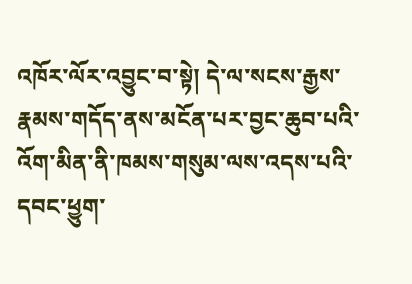འཁོར་ལོར་འབྱུང་བ་སྟེ། དེ་ལ་སངས་རྒྱས་རྣམས་གདོད་ནས་མངོན་པར་བྱང་ཆུབ་པའི་འོག་མིན་ནི་ཁམས་གསུམ་ལས་འདས་པའི་དབང་ཕྱུག་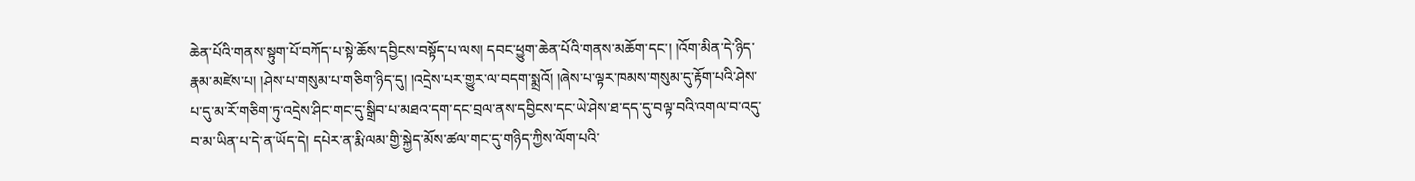ཆེན་པོའི་གནས་སྟུག་པོ་བཀོད་པ་སྟེ་ཆོས་དབྱིངས་བསྟོད་པ་ལས། དབང་ཕྱུག་ཆེན་པོའི་གནས་མཆོག་དང་། །འོག་མིན་དེ་ཉིད་རྣམ་མཛེས་པ། །ཤེས་པ་གསུམ་པ་གཅིག་ཉིད་དུ། །འདྲེས་པར་གྱུར་ལ་བདག་སྨྲའོ། །ཞེས་པ་ལྟར་ཁམས་གསུམ་དུ་རྟོག་པའི་ཤེས་པ་དུ་མ་རོ་གཅིག་ཏུ་འདྲེས་ཤིང་གང་དུ་སྒྲིབ་པ་མཐའ་དག་དང་བྲལ་ནས་དབྱིངས་དང་ཡེ་ཤེས་ཐ་དད་དུ་བལྟ་བའི་འགལ་བ་འདུ་བ་མ་ཡིན་པ་དེ་ན་ཡོད་དེ། དཔེར་ན་རྨི་ལམ་གྱི་སྐྱེད་མོས་ཚལ་གང་དུ་གཉིད་ཀྱིས་ལོག་པའི་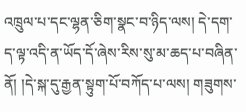འཁྲུལ་པ་དང་ལྷན་ཅིག་སྣང་བ་ཉིད་ལས། དེ་དག་ད་ལྟ་འདི་ན་ཡོད་དོ་ཞེས་རིས་སུ་མ་ཆད་པ་བཞིན་ནོ། །དེ་སྐ་དུ་རྒྱན་སྟུག་པོ་བཀོད་པ་ལས། གཟུགས་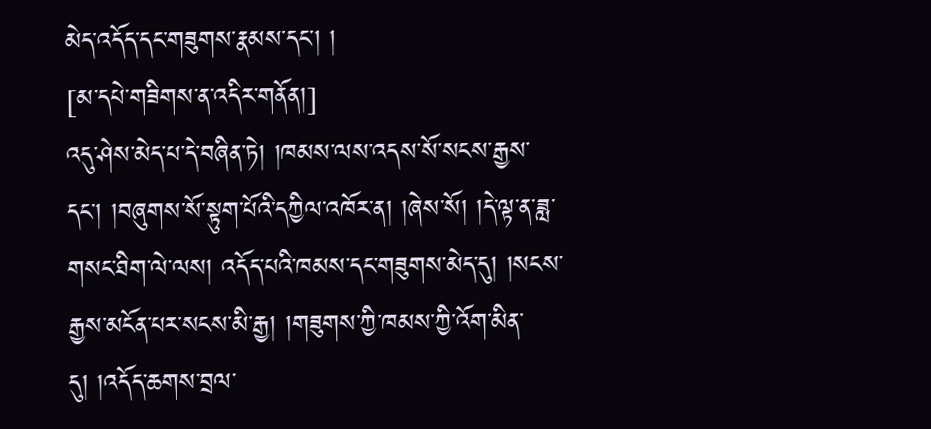མེད་འདོད་དང་གཟུགས་རྣམས་དང་། །
[མ་དཔེ་གཟིགས་ན་འདིར་གནོན།]
འདུ་ཤེས་མེད་པ་དེ་བཞིན་ཏེ། །ཁམས་ལས་འདས་སོ་སངས་རྒྱས་དང་། །བཞུགས་སོ་སྟུག་པོའི་དཀྱིལ་འཁོར་ན། །ཞེས་སོ། །དེ་ལྟ་ན་ཟླ་གསང་ཐིག་ལེ་ལས། འདོད་པའི་ཁམས་དང་གཟུགས་མེད་དུ། །སངས་རྒྱས་མངོན་པར་སངས་མི་རྒྱ། །གཟུགས་ཀྱི་ཁམས་ཀྱི་འོག་མིན་དུ། །འདོད་ཆགས་བྲལ་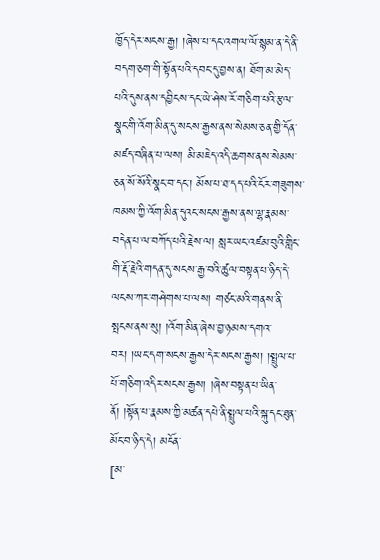ཁྱོད་དེར་སངས་རྒྱ། །ཞེས་པ་དང་འགལ་ལོ་སྙམ་ན་དེ་ནི་བདག་ཅག་གི་སྟོན་པའི་དབང་དུ་བྱས་ན། ཐོག་མ་མེད་པའི་དུས་ནས་དབྱིངས་དང་ཡེ་ཤེས་རོ་གཅིག་པའི་རྩལ་སྣང་གི་འོག་མིན་དུ་སངས་རྒྱས་ནས་སེམས་ཅན་གྱི་དོན་མཛད་བཞིན་པ་ལས། མི་མཇེད་འདི་ཆགས་ནས་སེམས་ཅན་སོ་སོའི་སྣང་བ་དང་། མོས་པ་ཐ་དད་པའི་ངོར་གཟུགས་ཁམས་ཀྱི་འོག་མིན་དུའང་སངས་རྒྱས་ནས་ལྷ་རྣམས་བདེན་པ་ལ་བཀོད་པའི་རྗེས་ལ། སླར་ཡང་འཛམ་བུའི་གླིང་གི་རྡོ་རྗེའི་གདན་དུ་སངས་རྒྱ་བའི་ཚུལ་བསྟན་པ་ཉིད་དེ་ལངས་ཀར་གཤེགས་པ་ལས། གཙང་མའི་གནས་ནི་སྤངས་ནས་སུ། །འོག་མིན་ཞེས་བྱ་ཉམས་དགའ་བར། །ཡང་དག་སངས་རྒྱས་དེར་སངས་རྒྱས། །སྤྲུལ་པ་པོ་གཅིག་འདིར་སངས་རྒྱས། །ཞེས་བསྟན་པ་ཡིན་ནོ། །སྟོན་པ་རྣམས་ཀྱི་མཚན་དཔེ་ནི་སྤྲུལ་པའི་སྐུ་དང་ཐུན་མོང་བ་ཉིད་དེ། མངོན་
[མ་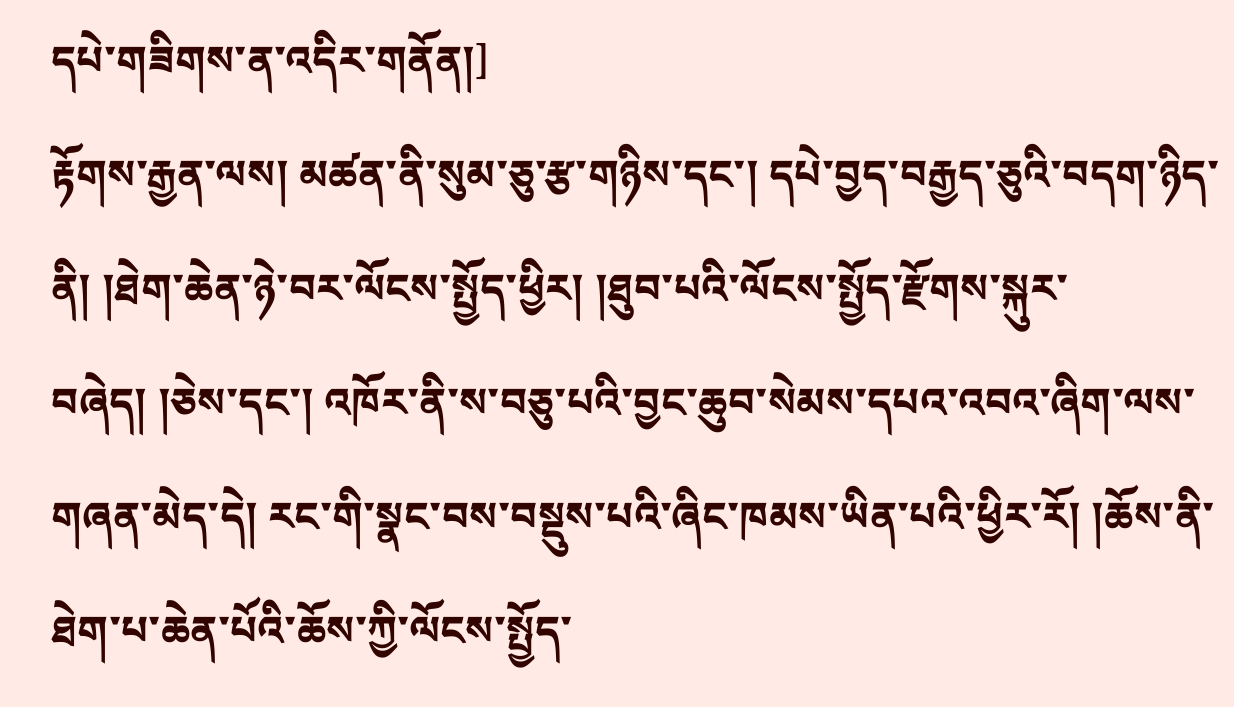དཔེ་གཟིགས་ན་འདིར་གནོན།]
རྟོགས་རྒྱན་ལས། མཚན་ནི་སུམ་ཅུ་རྩ་གཉིས་དང་། དཔེ་བྱད་བརྒྱད་ཅུའི་བདག་ཉིད་ནི། །ཐེག་ཆེན་ཉེ་བར་ལོངས་སྤྱོད་ཕྱིར། །ཐུབ་པའི་ལོངས་སྤྱོད་རྫོགས་སྐུར་བཞེད། །ཅེས་དང་། འཁོར་ནི་ས་བཅུ་པའི་བྱང་ཆུབ་སེམས་དཔའ་འབའ་ཞིག་ལས་གཞན་མེད་དེ། རང་གི་སྣང་བས་བསྡུས་པའི་ཞིང་ཁམས་ཡིན་པའི་ཕྱིར་རོ། །ཆོས་ནི་ཐེག་པ་ཆེན་པོའི་ཆོས་ཀྱི་ལོངས་སྤྱོད་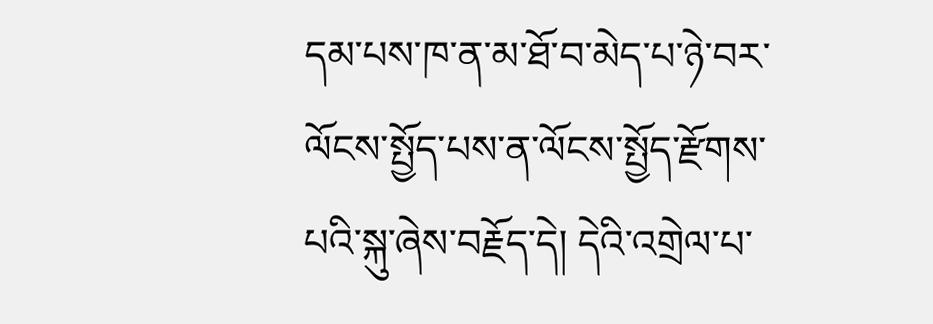དམ་པས་ཁ་ན་མ་ཐོ་བ་མེད་པ་ཉེ་བར་ལོངས་སྤྱོད་པས་ན་ལོངས་སྤྱོད་རྫོགས་པའི་སྐུ་ཞེས་བརྗོད་དེ། དེའི་འགྲེལ་པ་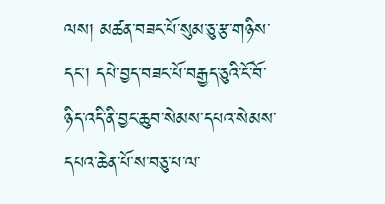ལས། མཚན་བཟང་པོ་སུམ་ཅུ་རྩ་གཉིས་དང་། དཔེ་བྱད་བཟང་པོ་བརྒྱད་ཅུའི་ངོ་བོ་ཉིད་འདི་ནི་བྱང་ཆུབ་སེམས་དཔའ་སེམས་དཔའ་ཆེན་པོ་ས་བཅུ་པ་ལ་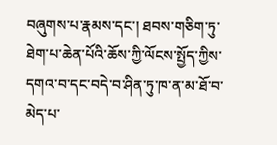བཞུགས་པ་རྣམས་དང་། ཐབས་གཅིག་ཏུ་ཐེག་པ་ཆེན་པོའི་ཆོས་ཀྱི་ལོངས་སྤྱོད་ཀྱིས་དགའ་བ་དང་བདེ་བ་ཤིན་ཏུ་ཁ་ན་མ་ཐོ་བ་མེད་པ་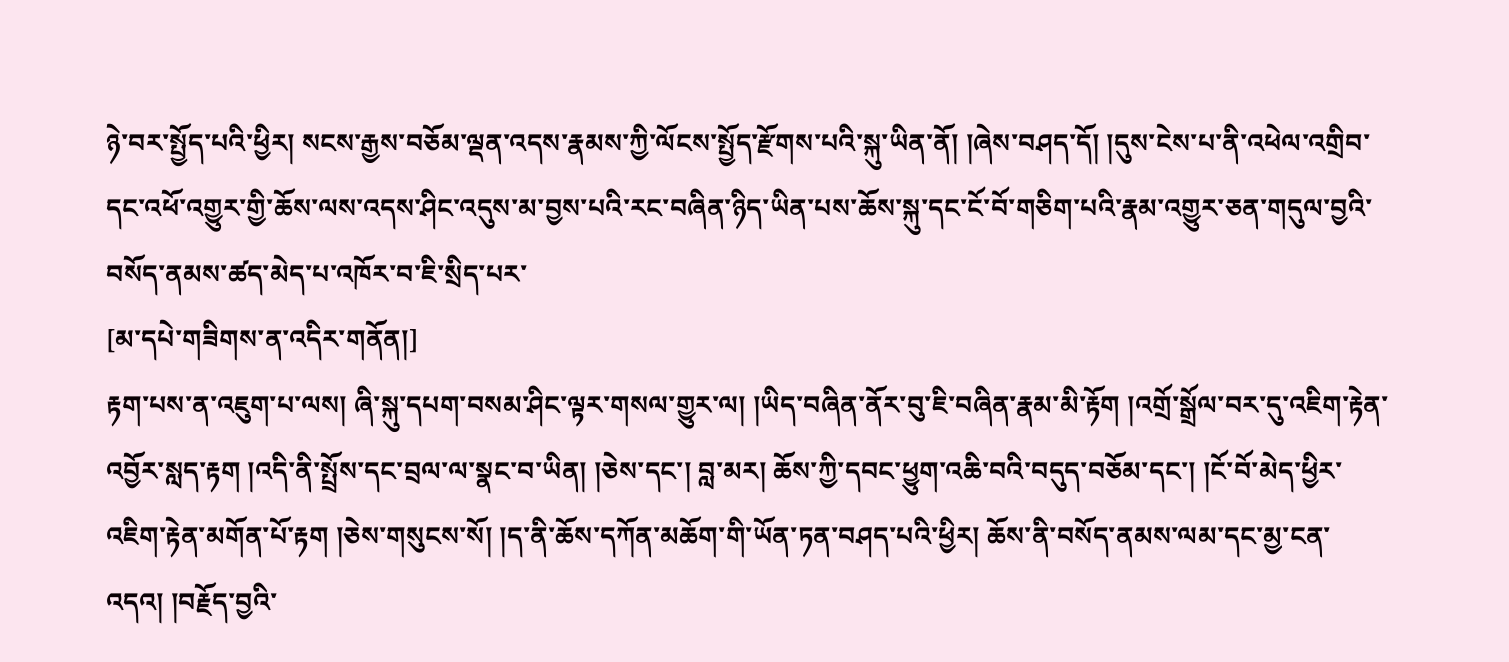ཉེ་བར་སྤྱོད་པའི་ཕྱིར། སངས་རྒྱས་བཅོམ་ལྡན་འདས་རྣམས་ཀྱི་ལོངས་སྤྱོད་རྫོགས་པའི་སྐུ་ཡིན་ནོ། །ཞེས་བཤད་དོ། །དུས་ངེས་པ་ནི་འཕེལ་འགྲིབ་དང་འཕོ་འགྱུར་གྱི་ཆོས་ལས་འདས་ཤིང་འདུས་མ་བྱས་པའི་རང་བཞིན་ཉིད་ཡིན་པས་ཆོས་སྐུ་དང་ངོ་བོ་གཅིག་པའི་རྣམ་འགྱུར་ཅན་གདུལ་བྱའི་བསོད་ནམས་ཚད་མེད་པ་འཁོར་བ་ཇི་སྲིད་པར་
[མ་དཔེ་གཟིགས་ན་འདིར་གནོན།]
རྟག་པས་ན་འཇུག་པ་ལས། ཞི་སྐུ་དཔག་བསམ་ཤིང་ལྟར་གསལ་གྱུར་ལ། །ཡིད་བཞིན་ནོར་བུ་ཇི་བཞིན་རྣམ་མི་རྟོག །འགྲོ་སྒྲོལ་བར་དུ་འཇིག་རྟེན་འབྱོར་སླད་རྟག །འདི་ནི་སྤྲོས་དང་བྲལ་ལ་སྣང་བ་ཡིན། །ཅེས་དང་། བླ་མར། ཆོས་ཀྱི་དབང་ཕྱུག་འཆི་བའི་བདུད་བཅོམ་དང་། །ངོ་བོ་མེད་ཕྱིར་འཇིག་རྟེན་མགོན་པོ་རྟག །ཅེས་གསུངས་སོ། །ད་ནི་ཆོས་དཀོན་མཆོག་གི་ཡོན་ཏན་བཤད་པའི་ཕྱིར། ཆོས་ནི་བསོད་ནམས་ལམ་དང་མྱ་ངན་འདའ། །བརྗོད་བྱའི་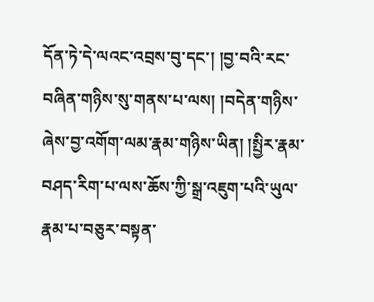དོན་ཏེ་དེ་ལའང་འབྲས་བུ་དང་། །བྱ་བའི་རང་བཞིན་གཉིས་སུ་གནས་པ་ལས། །བདེན་གཉིས་ཞེས་བྱ་འགོག་ལམ་རྣམ་གཉིས་ཡིན། །སྤྱིར་རྣམ་བཤད་རིག་པ་ལས་ཆོས་ཀྱི་སྒྲ་འཇུག་པའི་ཡུལ་རྣམ་པ་བཅུར་བསྟན་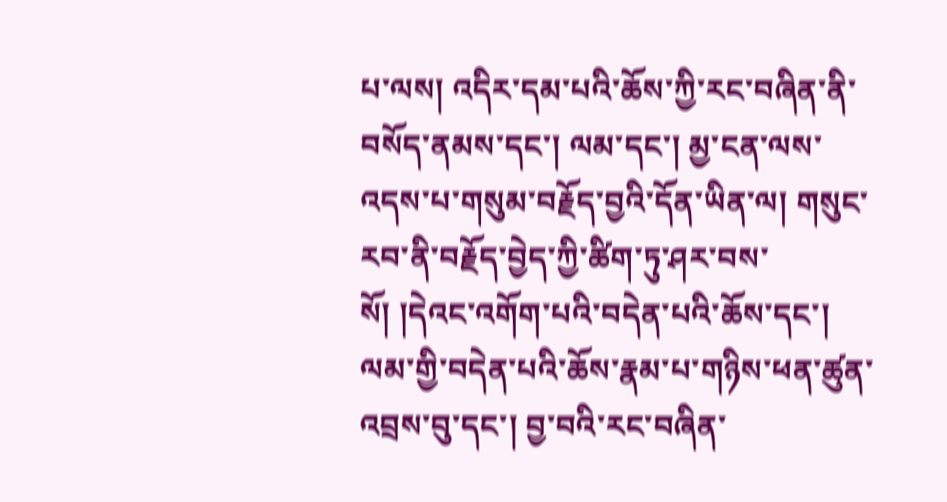པ་ལས། འདིར་དམ་པའི་ཆོས་ཀྱི་རང་བཞིན་ནི་བསོད་ནམས་དང་། ལམ་དང་། མྱ་ངན་ལས་འདས་པ་གསུམ་བརྗོད་བྱའི་དོན་ཡིན་ལ། གསུང་རབ་ནི་བརྗོད་བྱེད་ཀྱི་ཚིག་ཏུ་ཤར་བས་སོ། །དེའང་འགོག་པའི་བདེན་པའི་ཆོས་དང་། ལམ་གྱི་བདེན་པའི་ཆོས་རྣམ་པ་གཉིས་ཕན་ཚུན་འབྲས་བུ་དང་། བྱ་བའི་རང་བཞིན་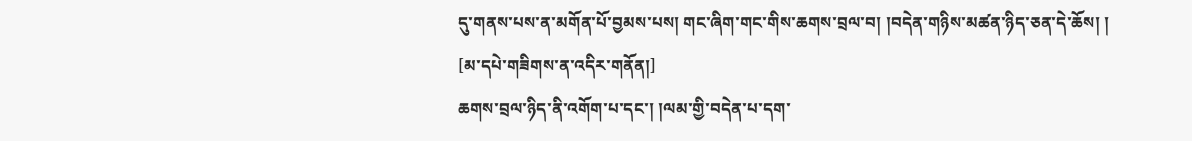དུ་གནས་པས་ན་མགོན་པོ་བྱམས་པས། གང་ཞིག་གང་གིས་ཆགས་བྲལ་བ། །བདེན་གཉིས་མཚན་ཉིད་ཅན་དེ་ཆོས། །
[མ་དཔེ་གཟིགས་ན་འདིར་གནོན།]
ཆགས་བྲལ་ཉིད་ནི་འགོག་པ་དང་། །ལམ་གྱི་བདེན་པ་དག་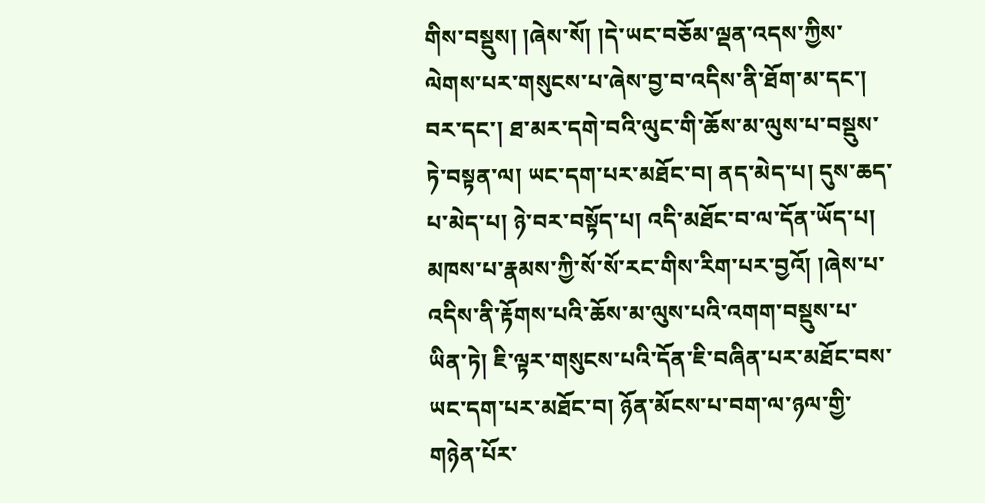གིས་བསྡུས། །ཞེས་སོ། །དེ་ཡང་བཅོམ་ལྡན་འདས་ཀྱིས་ལེགས་པར་གསུངས་པ་ཞེས་བྱ་བ་འདིས་ནི་ཐོག་མ་དང་། བར་དང་། ཐ་མར་དགེ་བའི་ལུང་གི་ཆོས་མ་ལུས་པ་བསྡུས་ཏེ་བསྟན་ལ། ཡང་དག་པར་མཐོང་བ། ནད་མེད་པ། དུས་ཆད་པ་མེད་པ། ཉེ་བར་བསྟོད་པ། འདི་མཐོང་བ་ལ་དོན་ཡོད་པ། མཁས་པ་རྣམས་ཀྱི་སོ་སོ་རང་གིས་རིག་པར་བྱའོ། །ཞེས་པ་འདིས་ནི་རྟོགས་པའི་ཆོས་མ་ལུས་པའི་འགག་བསྡུས་པ་ཡིན་ཏེ། ཇི་ལྟར་གསུངས་པའི་དོན་ཇི་བཞིན་པར་མཐོང་བས་ཡང་དག་པར་མཐོང་བ། ཉོན་མོངས་པ་བག་ལ་ཉལ་གྱི་གཉེན་པོར་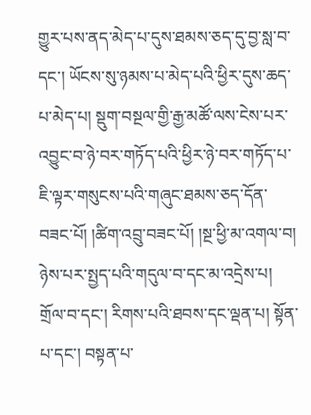གྱུར་པས་ནད་མེད་པ་དུས་ཐམས་ཅད་དུ་བྱ་སླ་བ་དང་། ཡོངས་སུ་ཉམས་པ་མེད་པའི་ཕྱིར་དུས་ཆད་པ་མེད་པ། སྡུག་བསྔལ་གྱི་རྒྱ་མཚོ་ལས་ངེས་པར་འབྱུང་བ་ཉེ་བར་གཏོད་པའི་ཕྱིར་ཉེ་བར་གཏོད་པ་ཇི་ལྟར་གསུངས་པའི་གཞུང་ཐམས་ཅད་དོན་བཟང་པོ། །ཚིག་འབྲུ་བཟང་པོ། །སྔ་ཕྱི་མ་འགལ་བ། ཉེས་པར་སྤྱད་པའི་གདུལ་བ་དང་མ་འདྲེས་པ། གྲོལ་བ་དང་། རིགས་པའི་ཐབས་དང་ལྡན་པ། སྟོན་པ་དང་། བསྟན་པ་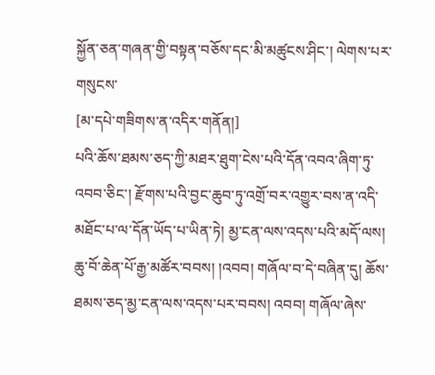སྐྱོན་ཅན་གཞན་གྱི་བསྟན་བཅོས་དང་མི་མཚུངས་ཤིང་། ལེགས་པར་གསུངས་
[མ་དཔེ་གཟིགས་ན་འདིར་གནོན།]
པའི་ཆོས་ཐམས་ཅད་ཀྱི་མཐར་ཐུག་ངེས་པའི་དོན་འབའ་ཞིག་ཏུ་འབབ་ཅིང་། རྫོགས་པའི་བྱང་ཆུབ་ཏུ་འགྲོ་བར་འགྱུར་བས་ན་འདི་མཐོང་པ་ལ་དོན་ཡོད་པ་ཡིན་ཏེ། མྱ་ངན་ལས་འདས་པའི་མདོ་ལས། ཆུ་བོ་ཆེན་པོ་རྒྱ་མཚོར་བབས། །འབབ། གཞོལ་བ་དེ་བཞིན་དུ། ཆོས་ཐམས་ཅད་མྱ་ངན་ལས་འདས་པར་བབས། འབབ། གཞོལ་ཞེས་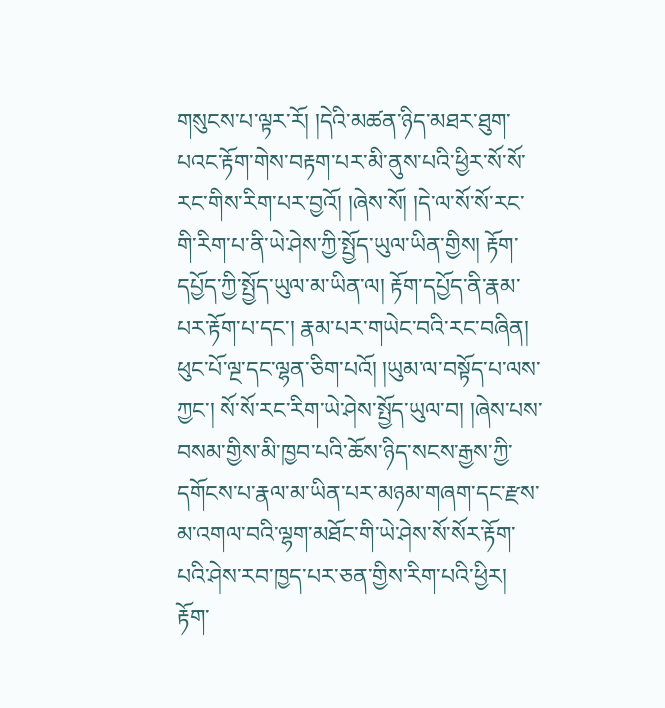གསུངས་པ་ལྟར་རོ། །དེའི་མཚན་ཉིད་མཐར་ཐུག་པའང་རྟོག་གེས་བརྟག་པར་མི་ནུས་པའི་ཕྱིར་སོ་སོ་རང་གིས་རིག་པར་བྱའོ། །ཞེས་སོ། །དེ་ལ་སོ་སོ་རང་གི་རིག་པ་ནི་ཡེ་ཤེས་ཀྱི་སྤྱོད་ཡུལ་ཡིན་གྱིས། རྟོག་དཔྱོད་ཀྱི་སྤྱོད་ཡུལ་མ་ཡིན་ལ། རྟོག་དཔྱོད་ནི་རྣམ་པར་རྟོག་པ་དང་། རྣམ་པར་གཡེང་བའི་རང་བཞིན། ཕུང་པོ་ལྔ་དང་ལྷན་ཅིག་པའོ། །ཡུམ་ལ་བསྟོད་པ་ལས་ཀྱང་། སོ་སོ་རང་རིག་ཡེ་ཤེས་སྤྱོད་ཡུལ་བ། །ཞེས་པས་བསམ་གྱིས་མི་ཁྱབ་པའི་ཆོས་ཉིད་སངས་རྒྱས་ཀྱི་དགོངས་པ་རྣལ་མ་ཡིན་པར་མཉམ་གཞག་དང་རྫས་མ་འགལ་བའི་ལྷག་མཐོང་གི་ཡེ་ཤེས་སོ་སོར་རྟོག་པའི་ཤེས་རབ་ཁྱད་པར་ཅན་གྱིས་རིག་པའི་ཕྱིར། རྟོག་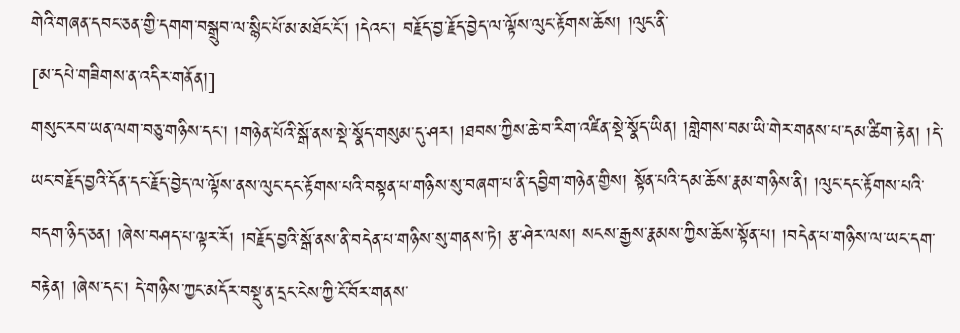གེའི་གཞན་དབང་ཅན་གྱི་དགག་བསྒྲུབ་ལ་སྙིང་པོ་མ་མཐོང་ངོ་། །དེའང་། བརྗོད་བྱ་རྗོད་བྱེད་ལ་ལྟོས་ལུང་རྟོགས་ཆོས། །ལུང་ནི་
[མ་དཔེ་གཟིགས་ན་འདིར་གནོན།]
གསུང་རབ་ཡན་ལག་བཅུ་གཉིས་དང་། །གཉེན་པོའི་སྒོ་ནས་སྡེ་སྣོད་གསུམ་དུ་ཤར། །ཐབས་ཀྱིས་ཆེ་བ་རིག་འཛིན་སྡེ་སྣོད་ཡིན། །གླེགས་བམ་ཡི་གེར་གནས་པ་དམ་ཚིག་རྟེན། །དེ་ཡང་བརྗོད་བྱའི་དོན་དང་རྗོད་བྱེད་ལ་ལྟོས་ནས་ལུང་དང་རྟོགས་པའི་བསྟན་པ་གཉིས་སུ་བཞག་པ་ནི་དབྱིག་གཉེན་གྱིས། སྟོན་པའི་དམ་ཆོས་རྣམ་གཉིས་ནི། །ལུང་དང་རྟོགས་པའི་བདག་ཉིད་ཅན། །ཞེས་བཤད་པ་ལྟར་རོ། །བརྗོད་བྱའི་སྒོ་ནས་ནི་བདེན་པ་གཉིས་སུ་གནས་ཏེ། རྩ་ཤེར་ལས། སངས་རྒྱས་རྣམས་ཀྱིས་ཆོས་སྟོན་པ། །བདེན་པ་གཉིས་ལ་ཡང་དག་བརྟེན། །ཞེས་དང་། དེ་གཉིས་ཀྱང་མདོར་བསྡུ་ན་དྲང་ངེས་ཀྱི་ངོ་བོར་གནས་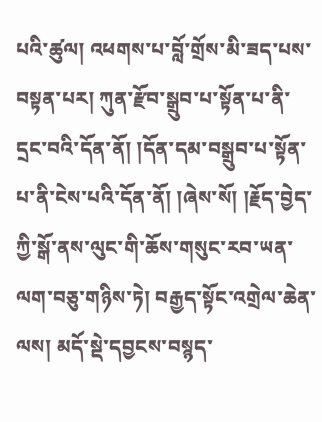པའི་ཚུལ། འཕགས་པ་བློ་གྲོས་མི་ཟད་པས་བསྟན་པར། ཀུན་རྫོབ་སྒྲུབ་པ་སྟོན་པ་ནི་དྲང་བའི་དོན་ནོ། །དོན་དམ་བསྒྲུབ་པ་སྟོན་པ་ནི་ངེས་པའི་དོན་ནོ། །ཞེས་སོ། །རྗོད་བྱེད་ཀྱི་སྒོ་ནས་ལུང་གི་ཆོས་གསུང་རབ་ཡན་ལག་བཅུ་གཉིས་ཏེ། བརྒྱད་སྟོང་འགྲེལ་ཆེན་ལས། མདོ་སྡེ་དབྱངས་བསྙད་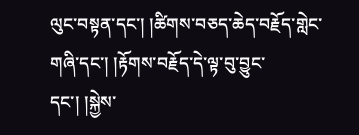ལུང་བསྟན་དང་། །ཚིགས་བཅད་ཆེད་བརྗོད་གླེང་གཞི་དང་། །རྟོགས་བརྗོད་དེ་ལྟ་བུ་བྱུང་དང་། །སྐྱེས་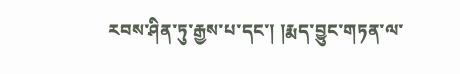རབས་ཤིན་ཏུ་རྒྱས་པ་དང་། །རྨད་བྱུང་གཏན་ལ་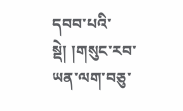དབབ་པའི་སྡེ། །གསུང་རབ་ཡན་ལག་བཅུ་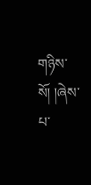གཉིས་སོ། །ཞེས་པ་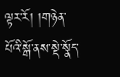ལྟར་རོ། །གཉེན་པོའི་སྒོ་ནས་སྡེ་སྣོད་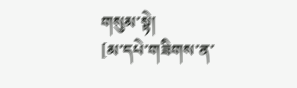གསུམ་སྟེ།
[མ་དཔེ་གཟིགས་ན་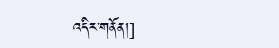འདིར་གནོན།]